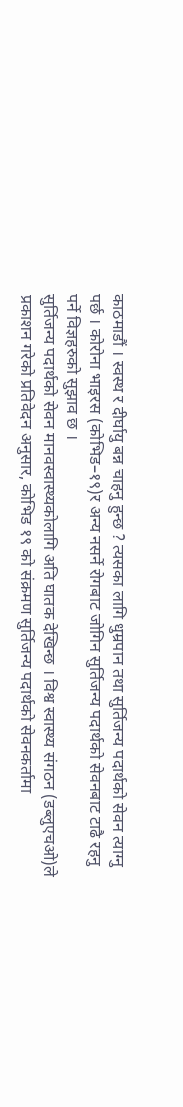काठमाडौं । स्वस्थ र दीर्घायु बन्न चाहनु हुन्छ ? त्यसका लागि धुम्रपान तथा सुर्तिजन्य पदार्थको सेवन त्याग्नु पर्छ । कोरोना भाइरस (कोभिड–१९)र अन्य नसर्ने रोगबाट जोगिन सुर्तिजन्य पदार्थको सेवनबाट टाढै रहनु पर्ने विज्ञहरुको सुझाव छ ।
सुर्तिजन्य पदार्थको सेवन मानवस्वास्थ्यकोलागि अति घातक देखिन्छ । विश्व स्वास्थ्य संगठन (डब्लुएचओ)ले प्रकाशन गरेको प्रतिवेदन अनुसार, कोभिड १९ को संक्रमण सुर्तिजन्य पदार्थको सेवनकर्तामा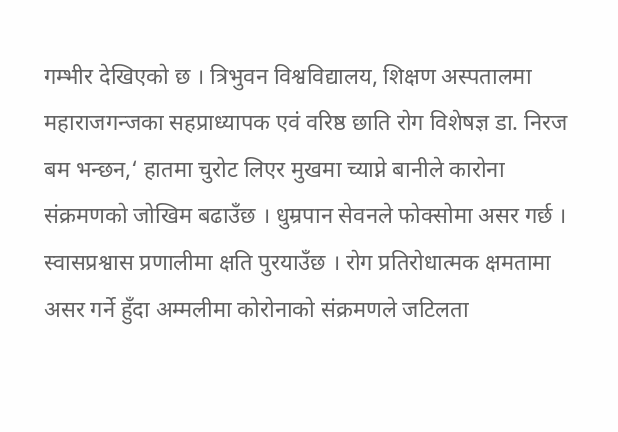गम्भीर देखिएको छ । त्रिभुवन विश्वविद्यालय, शिक्षण अस्पतालमा महाराजगन्जका सहप्राध्यापक एवं वरिष्ठ छाति रोग विशेषज्ञ डा. निरज बम भन्छन,‘ हातमा चुरोट लिएर मुखमा च्याप्ने बानीले कारोना संक्रमणको जोखिम बढाउँछ । धुम्रपान सेवनले फोक्सोमा असर गर्छ । स्वासप्रश्वास प्रणालीमा क्षति पुरयाउँछ । रोग प्रतिरोधात्मक क्षमतामा असर गर्ने हुँदा अम्मलीमा कोरोनाको संक्रमणले जटिलता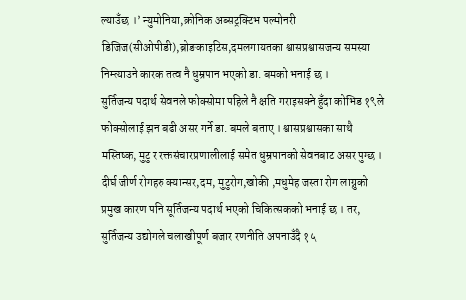ल्याउँछ ।’ न्युमोनिया,क्रोनिक अब्सट्रक्टिभ पल्मोनरी डिजिज(सीओपीडी),ब्रोङकाइटिस,दमलगायतका श्वासप्रश्वासजन्य समस्या निम्त्याउने कारक तत्व नै धुम्रपान भएको डा. बमको भनाई छ ।
सुर्तिजन्य पदार्थ सेवनले फोक्सोमा पहिले नै क्षति गराइसक्ने हुँदा कोभिड १९ले फोक्सोलाई झन बढी असर गर्ने डा. बमले बताए । श्वासप्रश्वासका साथै मस्तिष्क, मुटु र रक्तसंचारप्रणालीलाई समेत धुम्रपानको सेवनबाट असर पुग्छ । दीर्घ जीर्ण रोगहरु क्यान्सर,दम, मुटुरोग,खोकी ,मधुमेह जस्ता रोग लाग्नुको प्रमुख कारण पनि सूर्तिजन्य पदार्थ भएको चिकित्सकको भनाई छ । तर, सुर्तिजन्य उद्योगले चलाखीपूर्ण बजार रणनीति अपनाउँदै १५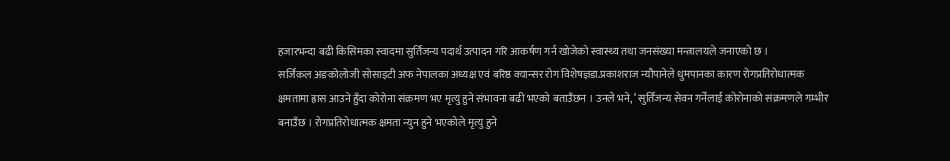हजारभन्दा बढी किसिमका स्वादमा सुर्तिजन्य पदार्थ उत्पादन गरि आकर्षण गर्न खोजेको स्वास्थ्य तथा जनसंख्या मन्त्रालयले जनाएको छ ।
सर्जिकल अङकोलोजी सोसाइटी अफ नेपालका अध्यक्ष एवं बरिष्ठ क्यान्सर रोग विशेषज्ञडा.प्रकाशराज न्यौपानेले धुमपानका कारण रोगप्रतिरोधात्मक क्षमतामा ह्रास आउने हुँदा कोरोना संक्रमण भए मृत्यु हुने संभावना बढी भएको बताउँछन । उनले भने, ‘ सुर्तिजन्य सेवन गर्नेलाई कोरोनाको संक्रमणले गम्भीर बनाउँछ । रोगप्रतिरोधात्मक क्षमता न्युन हुने भएकोले मृत्यु हुने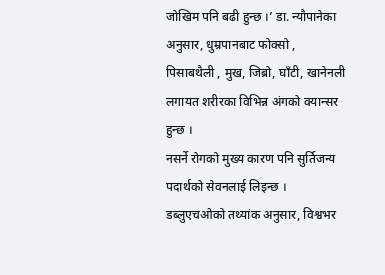जोखिम पनि बढी हुन्छ ।’ डा. न्यौपानेका अनुसार, धुम्रपानबाट फोक्सो , पिसाबथैली , मुख, जिब्रो, घाँटी, खानेनली लगायत शरीरका विभिन्न अंगको क्यान्सर हुन्छ ।
नसर्ने रोगको मुख्य कारण पनि सुर्तिजन्य पदार्थको सेवनलाई लिइन्छ । डब्लुएचओको तथ्यांक अनुसार, विश्वभर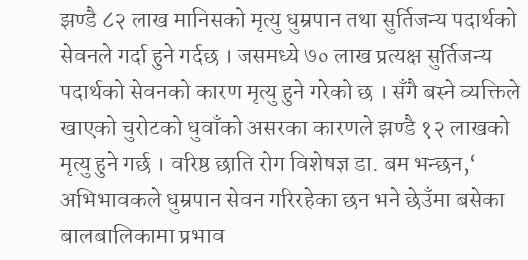झण्डै ८२ लाख मानिसको मृत्यु धुम्रपान तथा सुर्तिजन्य पदार्थको सेवनले गर्दा हुने गर्दछ । जसमध्ये ७० लाख प्रत्यक्ष सुर्तिजन्य पदार्थको सेवनको कारण मृत्यु हुने गरेको छ । सँगै बस्ने व्यक्तिले खाएको चुरोटको धुवाँको असरका कारणले झण्डै १२ लाखको मृत्यु हुने गर्छ । वरिष्ठ छाति रोग विशेषज्ञ डा. बम भन्छन,‘ अभिभावकले धुम्रपान सेवन गरिरहेका छन भने छेउँमा बसेका बालबालिकामा प्रभाव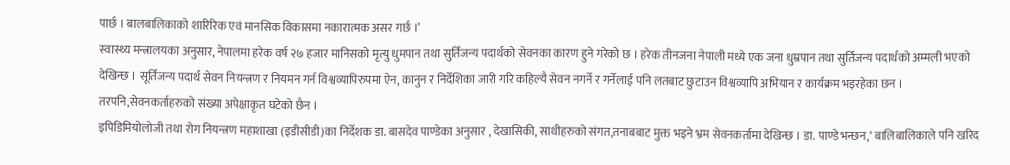पार्छ । बालबालिकाको शारिरिक एवं मानसिक विकासमा नकारात्मक असर गर्छ ।’
स्वास्थ्य मन्त्रालयका अनुसार, नेपालमा हरेक वर्ष २७ हजार मानिसको मृत्यु धुमपान तथा सुर्तिजन्य पदार्थको सेवनका कारण हुने गरेको छ । हरेक तीनजना नेपाली मध्ये एक जना धुम्रपान तथा सुर्तिजन्य पदार्थको अम्मली भएको देखिन्छ । सूर्तिजन्य पदार्थ सेवन नियन्त्रण र नियमन गर्न विश्वव्यापिरुपमा ऐन, कानुन र निर्देशिका जारी गरि कहिल्यै सेवन नगर्ने र गर्नेलाई पनि लतबाट छुटाउन विश्वव्यापि अभियान र कार्यक्रम भइरहेका छन । तरपनि,सेवनकर्ताहरुको संख्या अपेक्षाकृत घटेको छैन ।
इपिडिमियोलोजी तथा रोग नियन्त्रण महाशाखा (इडीसीडी)का निर्देशक डा. बासदेव पाण्डेका अनुसार , देखासिकी, साथीहरुको संगत,तनाबबाट मुक्त भइने भ्रम सेवनकर्तामा देखिन्छ । डा. पाण्डे भन्छन,‘ बालिबालिकाले पनि खरिद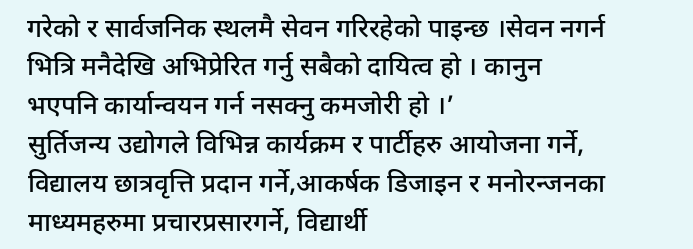गरेको र सार्वजनिक स्थलमै सेवन गरिरहेको पाइन्छ ।सेवन नगर्न भित्रि मनैदेखि अभिप्रेरित गर्नु सबैको दायित्व हो । कानुन भएपनि कार्यान्वयन गर्न नसक्नु कमजोरी हो ।’
सुर्तिजन्य उद्योगले विभिन्न कार्यक्रम र पार्टीहरु आयोजना गर्ने, विद्यालय छात्रवृत्ति प्रदान गर्ने,आकर्षक डिजाइन र मनोरन्जनका माध्यमहरुमा प्रचारप्रसारगर्ने, विद्यार्थी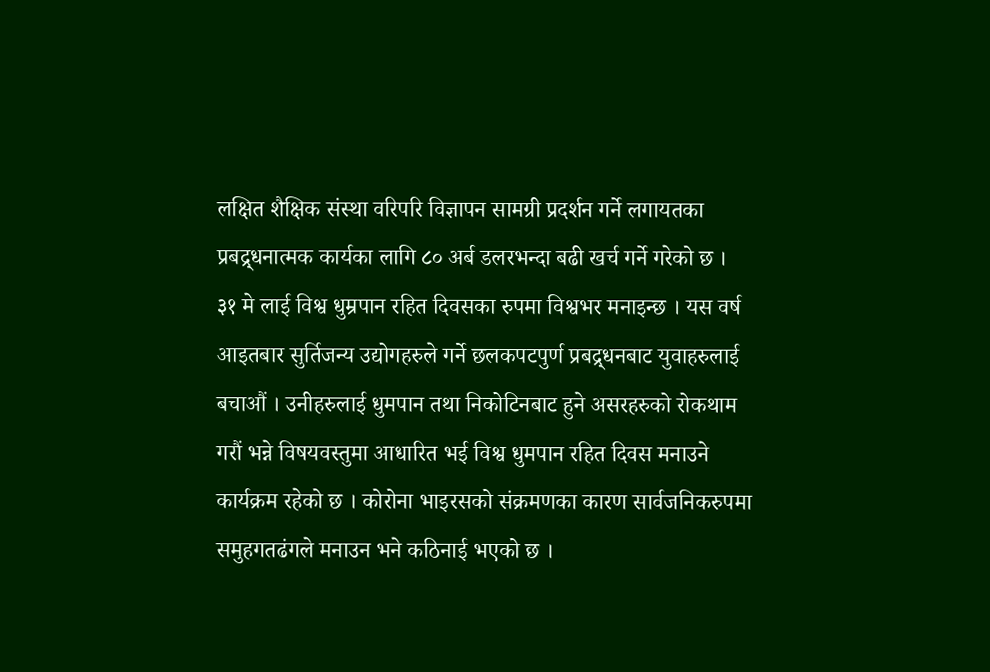लक्षित शैक्षिक संस्था वरिपरि विज्ञापन सामग्री प्रदर्शन गर्ने लगायतका प्रबद्र्धनात्मक कार्यका लागि ८० अर्ब डलरभन्दा बढी खर्च गर्ने गरेको छ ।
३१ मे लाई विश्व धुम्रपान रहित दिवसका रुपमा विश्वभर मनाइन्छ । यस वर्ष आइतबार सुर्तिजन्य उद्योगहरुले गर्ने छलकपटपुर्ण प्रबद्र्धनबाट युवाहरुलाई बचाऔं । उनीहरुलाई धुमपान तथा निकोटिनबाट हुने असरहरुको रोकथाम गरौं भन्ने विषयवस्तुमा आधारित भई विश्व धुमपान रहित दिवस मनाउने कार्यक्रम रहेको छ । कोरोना भाइरसको संक्रमणका कारण सार्वजनिकरुपमा समुहगतढंगले मनाउन भने कठिनाई भएको छ ।